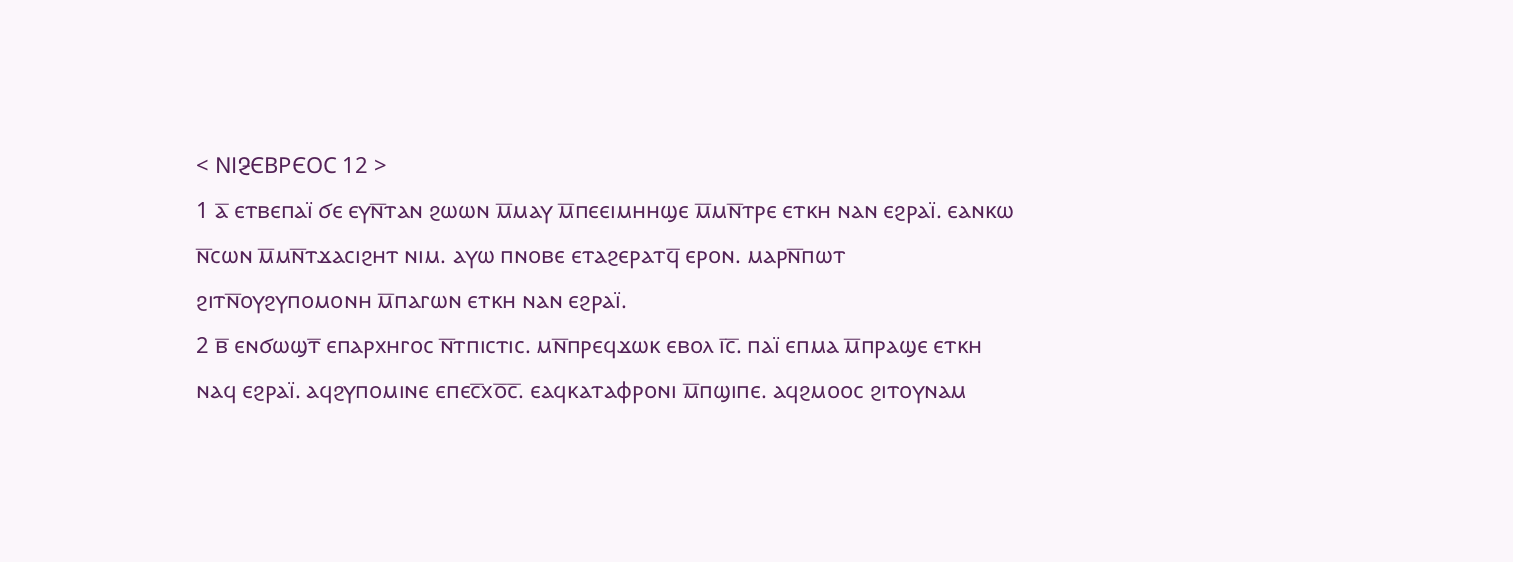< ⲚⲒⳈⲈⲂⲢⲈⲞⲤ 12 >
1 ⲁ̅ ⲉⲧⲃⲉⲡⲁⲓ̈ ϭⲉ ⲉⲩⲛ̅ⲧⲁⲛ ϩⲱⲱⲛ ⲙ̅ⲙⲁⲩ ⲙ̅ⲡⲉⲉⲓⲙⲏⲏϣⲉ ⲙ̅ⲙⲛ̅ⲧⲣⲉ ⲉⲧⲕⲏ ⲛⲁⲛ ⲉϩⲣⲁⲓ̈. ⲉⲁⲛⲕⲱ ⲛ̅ⲥⲱⲛ ⲙ̅ⲙⲛ̅ⲧϫⲁⲥⲓϩⲏⲧ ⲛⲓⲙ. ⲁⲩⲱ ⲡⲛⲟⲃⲉ ⲉⲧⲁϩⲉⲣⲁⲧϥ̅ ⲉⲣⲟⲛ. ⲙⲁⲣⲛ̅ⲡⲱⲧ ϩⲓⲧⲛ̅ⲟⲩϩⲩⲡⲟⲙⲟⲛⲏ ⲙ̅ⲡⲁⲅⲱⲛ ⲉⲧⲕⲏ ⲛⲁⲛ ⲉϩⲣⲁⲓ̈.
2 ⲃ̅ ⲉⲛϭⲱϣⲧ̅ ⲉⲡⲁⲣⲭⲏⲅⲟⲥ ⲛ̅ⲧⲡⲓⲥⲧⲓⲥ. ⲙⲛ̅ⲡⲣⲉϥϫⲱⲕ ⲉⲃⲟⲗ ⲓ̅ⲥ̅. ⲡⲁⲓ̈ ⲉⲡⲙⲁ ⲙ̅ⲡⲣⲁϣⲉ ⲉⲧⲕⲏ ⲛⲁϥ ⲉϩⲣⲁⲓ̈. ⲁϥϩⲩⲡⲟⲙⲓⲛⲉ ⲉⲡⲉⲥ̅xⲟ̅ⲥ̅. ⲉⲁϥⲕⲁⲧⲁⲫⲣⲟⲛⲓ ⲙ̅ⲡϣⲓⲡⲉ. ⲁϥϩⲙⲟⲟⲥ ϩⲓⲧⲟⲩⲛⲁⲙ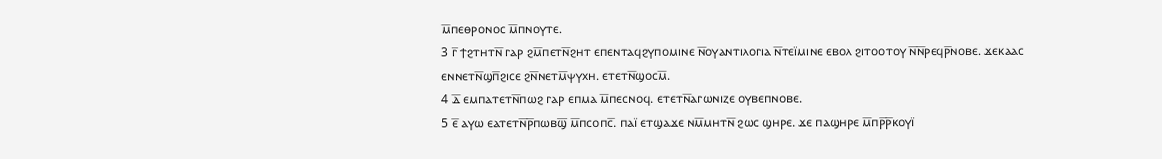ⲙ̅ⲡⲉⲑⲣⲟⲛⲟⲥ ⲙ̅ⲡⲛⲟⲩⲧⲉ.
3 ⲅ̅ ϯϩⲧⲏⲧⲛ̅ ⲅⲁⲣ ϩⲙ̅ⲡⲉⲧⲛ̅ϩⲏⲧ ⲉⲡⲉⲛⲧⲁϥϩⲩⲡⲟⲙⲓⲛⲉ ⲛ̅ⲟⲩⲁⲛⲧⲓⲗⲟⲅⲓⲁ ⲛ̅ⲧⲉⲓ̈ⲙⲓⲛⲉ ⲉⲃⲟⲗ ϩⲓⲧⲟⲟⲧⲟⲩ ⲛ̅ⲛ̅ⲣⲉϥⲣ̅ⲛⲟⲃⲉ. ϫⲉⲕⲁⲁⲥ ⲉⲛⲛⲉⲧⲛ̅ϣⲡ̅ϩⲓⲥⲉ ϩⲛ̅ⲛⲉⲧⲙ̅ⲯⲩⲭⲏ. ⲉⲧⲉⲧⲛ̅ϣⲟⲥⲙ̅.
4 ⲇ̅ ⲉⲙⲡⲁⲧⲉⲧⲛ̅ⲡⲱϩ ⲅⲁⲣ ⲉⲡⲙⲁ ⲙ̅ⲡⲉⲥⲛⲟϥ. ⲉⲧⲉⲧⲛ̅ⲁⲅⲱⲛⲓⲍⲉ ⲟⲩⲃⲉⲡⲛⲟⲃⲉ.
5 ⲉ̅ ⲁⲩⲱ ⲉⲁⲧⲉⲧⲛ̅ⲣ̅ⲡⲱⲃϣ̅ ⲙ̅ⲡⲥⲟⲡⲥ̅. ⲡⲁⲓ̈ ⲉⲧϣⲁϫⲉ ⲛⲙ̅ⲙⲏⲧⲛ̅ ϩⲱⲥ ϣⲏⲣⲉ. ϫⲉ ⲡⲁϣⲏⲣⲉ ⲙ̅ⲡⲣ̅ⲣ̅ⲕⲟⲩⲓ̈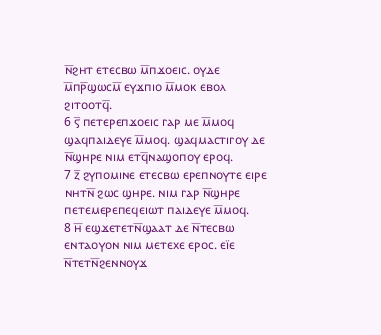ⲛ̅ϩⲏⲧ ⲉⲧⲉⲥⲃⲱ ⲙ̅ⲡϫⲟⲉⲓⲥ. ⲟⲩⲇⲉ ⲙ̅ⲡⲣ̅ϣⲱⲥⲙ̅ ⲉⲩϫⲡⲓⲟ ⲙ̅ⲙⲟⲕ ⲉⲃⲟⲗ ϩⲓⲧⲟⲟⲧϥ̅.
6 ⲋ̅ ⲡⲉⲧⲉⲣⲉⲡϫⲟⲉⲓⲥ ⲅⲁⲣ ⲙⲉ ⲙ̅ⲙⲟϥ ϣⲁϥⲡⲁⲓⲇⲉⲩⲉ ⲙ̅ⲙⲟϥ. ϣⲁϥⲙⲁⲥⲧⲓⲅⲟⲩ ⲇⲉ ⲛ̅ϣⲏⲣⲉ ⲛⲓⲙ ⲉⲧϥ̅ⲛⲁϣⲟⲡⲟⲩ ⲉⲣⲟϥ.
7 ⲍ̅ ϩⲩⲡⲟⲙⲓⲛⲉ ⲉⲧⲉⲥⲃⲱ ⲉⲣⲉⲡⲛⲟⲩⲧⲉ ⲉⲓⲣⲉ ⲛⲏⲧⲛ̅ ϩⲱⲥ ϣⲏⲣⲉ. ⲛⲓⲙ ⲅⲁⲣ ⲛ̅ϣⲏⲣⲉ ⲡⲉⲧⲉⲙⲉⲣⲉⲡⲉϥⲉⲓⲱⲧ ⲡⲁⲓⲇⲉⲩⲉ ⲙ̅ⲙⲟϥ.
8 ⲏ̅ ⲉϣϫⲉⲧⲉⲧⲛ̅ϣⲁⲁⲧ ⲇⲉ ⲛ̅ⲧⲉⲥⲃⲱ ⲉⲛⲧⲁⲟⲩⲟⲛ ⲛⲓⲙ ⲙⲉⲧⲉⲭⲉ ⲉⲣⲟⲥ. ⲉⲓ̈ⲉ ⲛ̅ⲧⲉⲧⲛ̅ϩⲉⲛⲛⲟⲩϫ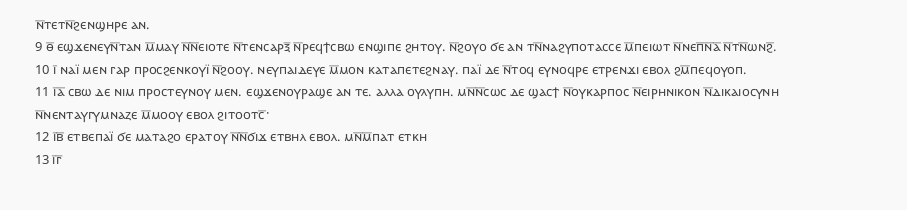ⲛ̅ⲧⲉⲧⲛ̅ϩⲉⲛϣⲏⲣⲉ ⲁⲛ.
9 ⲑ̅ ⲉϣϫⲉⲛⲉⲩⲛ̅ⲧⲁⲛ ⲙ̅ⲙⲁⲩ ⲛ̅ⲛ̅ⲉⲓⲟⲧⲉ ⲛ̅ⲧⲉⲛⲥⲁⲣⲝ̅ ⲛ̅ⲣⲉϥϯⲥⲃⲱ ⲉⲛϣⲓⲡⲉ ϩⲏⲧⲟⲩ. ⲛ̅ϩⲟⲩⲟ ϭⲉ ⲁⲛ ⲧⲛ̅ⲛⲁϩⲩⲡⲟⲧⲁⲥⲥⲉ ⲙ̅ⲡⲉⲓⲱⲧ ⲛ̅ⲛⲉⲡ̅ⲛ̅ⲁ̅ ⲛ̅ⲧⲛ̅ⲱⲛϩ̅.
10 ⲓ̅ ⲛⲁⲓ̈ ⲙⲉⲛ ⲅⲁⲣ ⲡⲣⲟⲥϩⲉⲛⲕⲟⲩⲓ̈ ⲛ̅ϩⲟⲟⲩ. ⲛⲉⲩⲡⲁⲓⲇⲉⲩⲉ ⲙ̅ⲙⲟⲛ ⲕⲁⲧⲁⲡⲉⲧⲉϩⲛⲁⲩ. ⲡⲁⲓ̈ ⲇⲉ ⲛ̅ⲧⲟϥ ⲉⲩⲛⲟϥⲣⲉ ⲉⲧⲣⲉⲛϫⲓ ⲉⲃⲟⲗ ϩⲙ̅ⲡⲉϥⲟⲩⲟⲡ.
11 ⲓ̅ⲁ̅ ⲥⲃⲱ ⲇⲉ ⲛⲓⲙ ⲡⲣⲟⲥⲧⲉⲩⲛⲟⲩ ⲙⲉⲛ. ⲉϣϫⲉⲛⲟⲩⲣⲁϣⲉ ⲁⲛ ⲧⲉ. ⲁⲗⲗⲁ ⲟⲩⲗⲩⲡⲏ. ⲙⲛ̅ⲛ̅ⲥⲱⲥ ⲇⲉ ϣⲁⲥϯ ⲛ̅ⲟⲩⲕⲁⲣⲡⲟⲥ ⲛ̅ⲉⲓⲣⲏⲛⲓⲕⲟⲛ ⲛ̅ⲇⲓⲕⲁⲓⲟⲥⲩⲛⲏ ⲛ̅ⲛⲉⲛⲧⲁⲩⲅⲩⲙⲛⲁⲍⲉ ⲙ̅ⲙⲟⲟⲩ ⲉⲃⲟⲗ ϩⲓⲧⲟⲟⲧⲥ̅·
12 ⲓ̅ⲃ̅ ⲉⲧⲃⲉⲡⲁⲓ̈ ϭⲉ ⲙⲁⲧⲁϩⲟ ⲉⲣⲁⲧⲟⲩ ⲛ̅ⲛ̅ϭⲓϫ ⲉⲧⲃⲏⲗ ⲉⲃⲟⲗ. ⲙⲛ̅ⲙ̅ⲡⲁⲧ ⲉⲧⲕⲏ
13 ⲓ̅ⲅ̅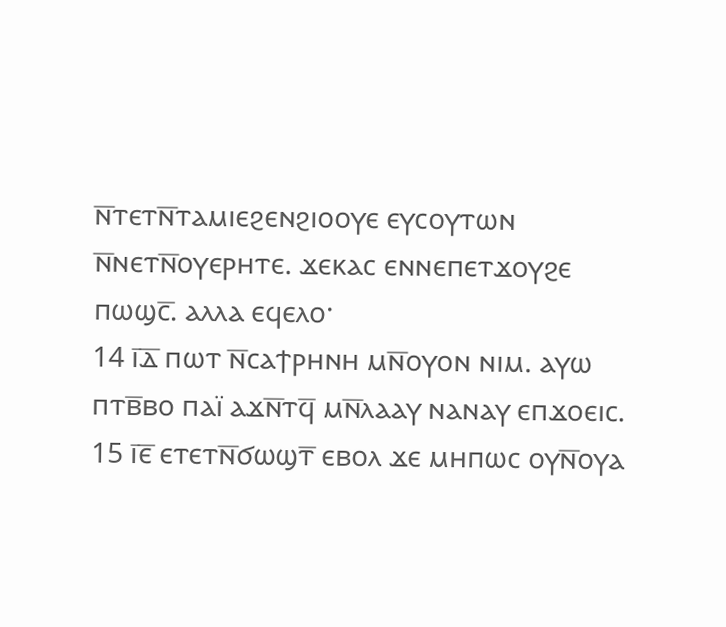ⲛ̅ⲧⲉⲧⲛ̅ⲧⲁⲙⲓⲉϩⲉⲛϩⲓⲟⲟⲩⲉ ⲉⲩⲥⲟⲩⲧⲱⲛ ⲛ̅ⲛⲉⲧⲛ̅ⲟⲩⲉⲣⲏⲧⲉ. ϫⲉⲕⲁⲥ ⲉⲛⲛⲉⲡⲉⲧϫⲟⲩϩⲉ ⲡⲱϣⲥ̅. ⲁⲗⲗⲁ ⲉϥⲉⲗⲟ·
14 ⲓ̅ⲇ̅ ⲡⲱⲧ ⲛ̅ⲥⲁϯⲣⲏⲛⲏ ⲙⲛ̅ⲟⲩⲟⲛ ⲛⲓⲙ. ⲁⲩⲱ ⲡⲧⲃ̅ⲃⲟ ⲡⲁⲓ̈ ⲁϫⲛ̅ⲧϥ̅ ⲙⲛ̅ⲗⲁⲁⲩ ⲛⲁⲛⲁⲩ ⲉⲡϫⲟⲉⲓⲥ.
15 ⲓ̅ⲉ̅ ⲉⲧⲉⲧⲛ̅ϭⲱϣⲧ̅ ⲉⲃⲟⲗ ϫⲉ ⲙⲏⲡⲱⲥ ⲟⲩⲛ̅ⲟⲩⲁ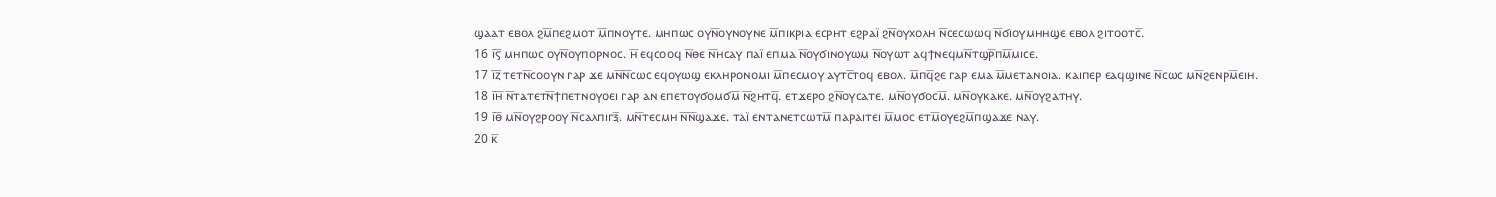ϣⲁⲁⲧ ⲉⲃⲟⲗ ϩⲙ̅ⲡⲉϩⲙⲟⲧ ⲙ̅ⲡⲛⲟⲩⲧⲉ. ⲙⲏⲡⲱⲥ ⲟⲩⲛ̅ⲟⲩⲛⲟⲩⲛⲉ ⲙ̅ⲡⲓⲕⲣⲓⲁ ⲉⲥⲣⲏⲧ ⲉϩⲣⲁⲓ̈ ϩⲛ̅ⲟⲩⲭⲟⲗⲏ ⲛ̅ⲥⲉⲥⲱⲱϥ ⲛ̅ϭⲓⲟⲩⲙⲏⲏϣⲉ ⲉⲃⲟⲗ ϩⲓⲧⲟⲟⲧⲥ̅.
16 ⲓ̅ⲋ̅ ⲙⲏⲡⲱⲥ ⲟⲩⲛ̅ⲟⲩⲡⲟⲣⲛⲟⲥ. ⲏ̅ ⲉϥⲥⲟⲟϥ ⲛ̅ⲑⲉ ⲛ̅ⲏⲥⲁⲩ ⲡⲁⲓ̈ ⲉⲡⲙⲁ ⲛ̅ⲟⲩϭⲓⲛⲟⲩⲱⲙ ⲛ̅ⲟⲩⲱⲧ ⲁϥϯⲛⲉϥⲙⲛ̅ⲧϣⲣ̅ⲡⲙ̅ⲙⲓⲥⲉ.
17 ⲓ̅ⲍ̅ ⲧⲉⲧⲛ̅ⲥⲟⲟⲩⲛ ⲅⲁⲣ ϫⲉ ⲙⲛ̅ⲛ̅ⲥⲱⲥ ⲉϥⲟⲩⲱϣ ⲉⲕⲗⲏⲣⲟⲛⲟⲙⲓ ⲙ̅ⲡⲉⲥⲙⲟⲩ ⲁⲩⲧⲥ̅ⲧⲟϥ ⲉⲃⲟⲗ. ⲙ̅ⲡϥ̅ϩⲉ ⲅⲁⲣ ⲉⲙⲁ ⲙ̅ⲙⲉⲧⲁⲛⲟⲓⲁ. ⲕⲁⲓⲡⲉⲣ ⲉⲁϥϣⲓⲛⲉ ⲛ̅ⲥⲱⲥ ⲙⲛ̅ϩⲉⲛⲣⲙ̅ⲉⲓⲏ.
18 ⲓ̅ⲏ̅ ⲛ̅ⲧⲁⲧⲉⲧⲛ̅ϯⲡⲉⲧⲛⲟⲩⲟⲉⲓ ⲅⲁⲣ ⲁⲛ ⲉⲡⲉⲧⲟⲩϭⲟⲙϭⲙ̅ ⲛ̅ϩⲏⲧϥ̅. ⲉⲧϫⲉⲣⲟ ϩⲛ̅ⲟⲩⲥⲁⲧⲉ. ⲙⲛ̅ⲟⲩϭⲟⲥⲙ̅. ⲙⲛ̅ⲟⲩⲕⲁⲕⲉ. ⲙⲛ̅ⲟⲩϩⲁⲧⲏⲩ.
19 ⲓ̅ⲑ̅ ⲙⲛ̅ⲟⲩϩⲣⲟⲟⲩ ⲛ̅ⲥⲁⲗⲡⲓⲅⲝ̅. ⲙⲛ̅ⲧⲉⲥⲙⲏ ⲛ̅ⲛ̅ϣⲁϫⲉ. ⲧⲁⲓ̈ ⲉⲛⲧⲁⲛⲉⲧⲥⲱⲧⲙ̅ ⲡⲁⲣⲁⲓⲧⲉⲓ ⲙ̅ⲙⲟⲥ ⲉⲧⲙ̅ⲟⲩⲉϩⲙ̅ⲡϣⲁϫⲉ ⲛⲁⲩ.
20 ⲕ̅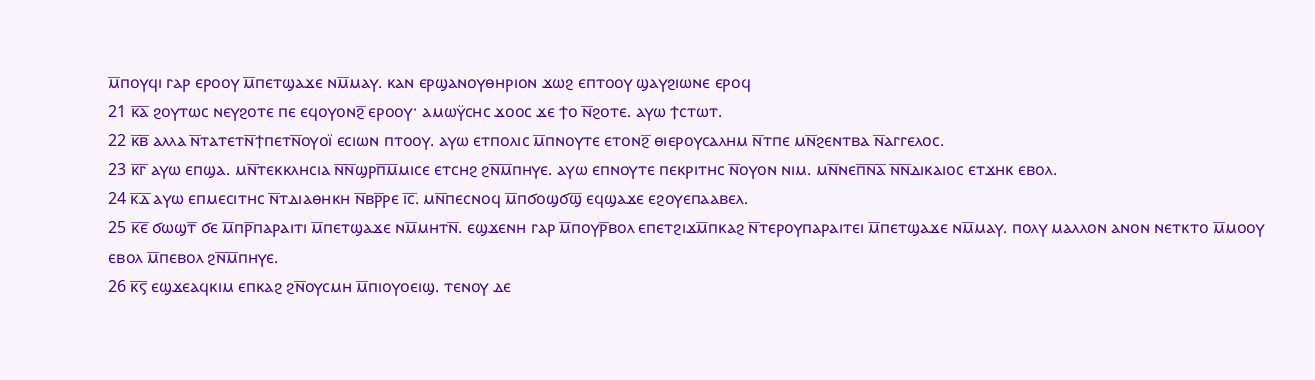ⲙ̅ⲡⲟⲩϥⲓ ⲅⲁⲣ ⲉⲣⲟⲟⲩ ⲙ̅ⲡⲉⲧϣⲁϫⲉ ⲛⲙ̅ⲙⲁⲩ. ⲕⲁⲛ ⲉⲣϣⲁⲛⲟⲩⲑⲏⲣⲓⲟⲛ ϫⲱϩ ⲉⲡⲧⲟⲟⲩ ϣⲁⲩϩⲓⲱⲛⲉ ⲉⲣⲟϥ
21 ⲕ̅ⲁ̅ ϩⲟⲩⲧⲱⲥ ⲛⲉⲩϩⲟⲧⲉ ⲡⲉ ⲉϥⲟⲩⲟⲛϩ̅ ⲉⲣⲟⲟⲩ· ⲁⲙⲱⲩ̈ⲥⲏⲥ ϫⲟⲟⲥ ϫⲉ ϯⲟ ⲛ̅ϩⲟⲧⲉ. ⲁⲩⲱ ϯⲥⲧⲱⲧ.
22 ⲕ̅ⲃ̅ ⲁⲗⲗⲁ ⲛ̅ⲧⲁⲧⲉⲧⲛ̅ϯⲡⲉⲧⲛ̅ⲟⲩⲟⲓ̈ ⲉⲥⲓⲱⲛ ⲡⲧⲟⲟⲩ. ⲁⲩⲱ ⲉⲧⲡⲟⲗⲓⲥ ⲙ̅ⲡⲛⲟⲩⲧⲉ ⲉⲧⲟⲛϩ̅ ⲑⲓⲉⲣⲟⲩⲥⲁⲗⲏⲙ ⲛ̅ⲧⲡⲉ ⲙⲛ̅ϩⲉⲛⲧⲃⲁ ⲛ̅ⲁⲅⲅⲉⲗⲟⲥ.
23 ⲕ̅ⲅ̅ ⲁⲩⲱ ⲉⲡϣⲁ. ⲙⲛ̅ⲧⲉⲕⲕⲗⲏⲥⲓⲁ ⲛ̅ⲛ̅ϣⲣⲡ̅ⲙ̅ⲙⲓⲥⲉ ⲉⲧⲥⲏϩ ϩⲛ̅ⲙ̅ⲡⲏⲩⲉ. ⲁⲩⲱ ⲉⲡⲛⲟⲩⲧⲉ ⲡⲉⲕⲣⲓⲧⲏⲥ ⲛ̅ⲟⲩⲟⲛ ⲛⲓⲙ. ⲙⲛ̅ⲛⲉⲡ̅ⲛ̅ⲁ̅ ⲛ̅ⲛ̅ⲇⲓⲕⲁⲓⲟⲥ ⲉⲧϫⲏⲕ ⲉⲃⲟⲗ.
24 ⲕ̅ⲇ̅ ⲁⲩⲱ ⲉⲡⲙⲉⲥⲓⲧⲏⲥ ⲛ̅ⲧⲇⲓⲁⲑⲏⲕⲏ ⲛ̅ⲃⲣ̅ⲣⲉ ⲓ̅ⲥ̅. ⲙⲛ̅ⲡⲉⲥⲛⲟϥ ⲙ̅ⲡϭⲟϣϭϣ̅ ⲉϥϣⲁϫⲉ ⲉϩⲟⲩⲉⲡⲁⲁⲃⲉⲗ.
25 ⲕ̅ⲉ̅ ϭⲱϣⲧ̅ ϭⲉ ⲙ̅ⲡⲣ̅ⲡⲁⲣⲁⲓⲧⲓ ⲙ̅ⲡⲉⲧϣⲁϫⲉ ⲛⲙ̅ⲙⲏⲧⲛ̅. ⲉϣϫⲉⲛⲏ ⲅⲁⲣ ⲙ̅ⲡⲟⲩⲣ̅ⲃⲟⲗ ⲉⲡⲉⲧϩⲓϫⲙ̅ⲡⲕⲁϩ ⲛ̅ⲧⲉⲣⲟⲩⲡⲁⲣⲁⲓⲧⲉⲓ ⲙ̅ⲡⲉⲧϣⲁϫⲉ ⲛⲙ̅ⲙⲁⲩ. ⲡⲟⲗⲩ ⲙⲁⲗⲗⲟⲛ ⲁⲛⲟⲛ ⲛⲉⲧⲕⲧⲟ ⲙ̅ⲙⲟⲟⲩ ⲉⲃⲟⲗ ⲙ̅ⲡⲉⲃⲟⲗ ϩⲛ̅ⲙ̅ⲡⲏⲩⲉ.
26 ⲕ̅ⲋ̅ ⲉϣϫⲉⲁϥⲕⲓⲙ ⲉⲡⲕⲁϩ ϩⲛ̅ⲟⲩⲥⲙⲏ ⲙ̅ⲡⲓⲟⲩⲟⲉⲓϣ. ⲧⲉⲛⲟⲩ ⲇⲉ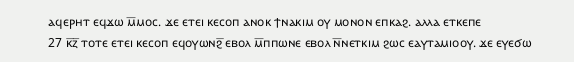ⲁϥⲉⲣⲏⲧ ⲉϥϫⲱ ⲙ̅ⲙⲟⲥ. ϫⲉ ⲉⲧⲉⲓ ⲕⲉⲥⲟⲡ ⲁⲛⲟⲕ ϯⲛⲁⲕⲓⲙ ⲟⲩ ⲙⲟⲛⲟⲛ ⲉⲡⲕⲁϩ. ⲁⲗⲗⲁ ⲉⲧⲕⲉⲡⲉ
27 ⲕ̅ⲍ̅ ⲧⲟⲧⲉ ⲉⲧⲉⲓ ⲕⲉⲥⲟⲡ ⲉϥⲟⲩⲱⲛϩ̅ ⲉⲃⲟⲗ ⲙ̅ⲡⲡⲱⲛⲉ ⲉⲃⲟⲗ ⲛ̅ⲛⲉⲧⲕⲓⲙ ϩⲱⲥ ⲉⲁⲩⲧⲁⲙⲓⲟⲟⲩ. ϫⲉ ⲉⲩⲉϭⲱ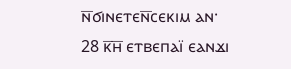ⲛ̅ϭⲓⲛⲉⲧⲉⲛ̅ⲥⲉⲕⲓⲙ ⲁⲛ·
28 ⲕ̅ⲏ̅ ⲉⲧⲃⲉⲡⲁⲓ̈ ⲉⲁⲛϫⲓ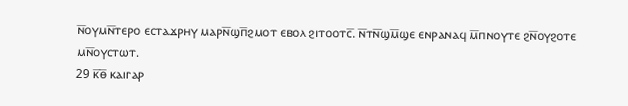ⲛ̅ⲟⲩⲙⲛ̅ⲧⲉⲣⲟ ⲉⲥⲧⲁϫⲣⲏⲩ ⲙⲁⲣⲛ̅ϣⲡ̅ϩⲙⲟⲧ ⲉⲃⲟⲗ ϩⲓⲧⲟⲟⲧⲥ̅. ⲛ̅ⲧⲛ̅ϣⲙ̅ϣⲉ ⲉⲛⲣⲁⲛⲁϥ ⲙ̅ⲡⲛⲟⲩⲧⲉ ϩⲛ̅ⲟⲩϩⲟⲧⲉ ⲙⲛ̅ⲟⲩⲥⲧⲱⲧ.
29 ⲕ̅ⲑ̅ ⲕⲁⲓⲅⲁⲣ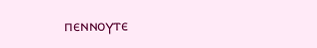ⲡⲉⲛⲛⲟⲩⲧⲉ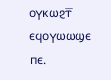ⲟⲩⲕⲱϩⲧ̅ ⲉϥⲟⲩⲱⲱϣⲉ ⲡⲉ.